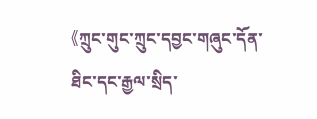《ཀྲུང་གུང་ཀྲུང་དབྱང་གཞུང་དོན་ཐིང་དང་རྒྱལ་སྲིད་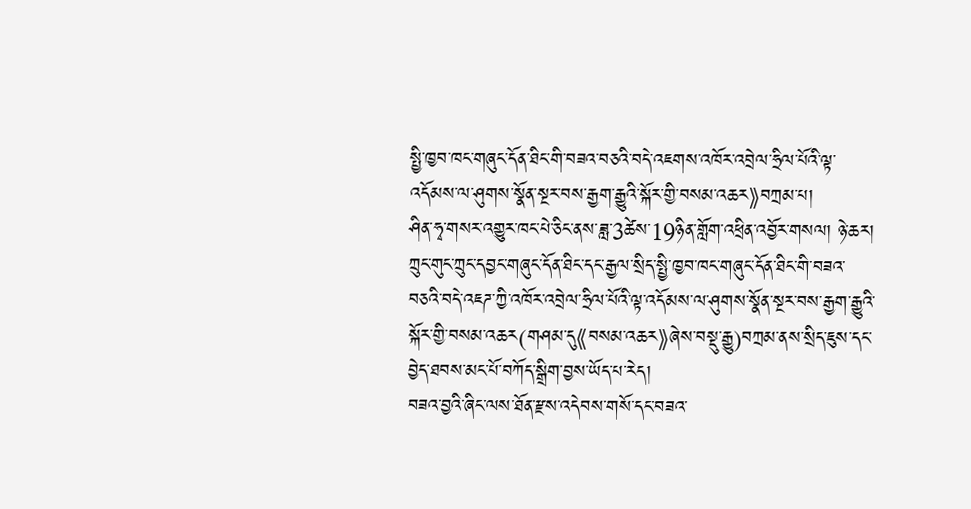སྤྱི་ཁྱབ་ཁང་གཞུང་དོན་ཐིང་གི་བཟའ་བཅའི་བདེ་འཇགས་འཁོར་འབྲེལ་ཧྲིལ་པོའི་ལྟ་འདོམས་ལ་ཤུགས་སྣོན་སྔར་བས་རྒྱག་རྒྱུའི་སྐོར་གྱི་བསམ་འཆར》བཀྲམ་པ།
ཤིན་ཧྭ་གསར་འགྱུར་ཁང་པེ་ཅིང་ནས་ཟླ་3ཚེས་19ཉིན་གློག་འཕྲིན་འབྱོར་གསལ། ཉེ་ཆར། ཀྲུང་གུང་ཀྲུང་དབྱང་གཞུང་དོན་ཐིང་དང་རྒྱལ་སྲིད་སྤྱི་ཁྱབ་ཁང་གཞུང་དོན་ཐིང་གི་བཟའ་བཅའི་བདེ་འཇཌ་ཀྱི་འཁོར་འབྲེལ་ཧྲིལ་པོའི་ལྟ་འདོམས་ལ་ཤུགས་སྣོན་སྔར་བས་རྒྱག་རྒྱུའི་སྐོར་གྱི་བསམ་འཆར(གཤམ་དུ《བསམ་འཆར》ཞེས་བསྡུ་རྒྱུ)བཀྲམ་ནས་སྲིད་ཇུས་དང་བྱེད་ཐབས་མང་པོ་བཀོད་སྒྲིག་བྱས་ཡོད་པ་རེད།
བཟའ་བྱའི་ཞིང་ལས་ཐོན་རྫས་འདེབས་གསོ་དང་བཟའ་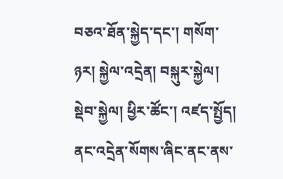བཅའ་ཐོན་སྐྱེད་དང་། གསོག་ཉར། སྐྱེལ་འདྲེན། བསྐུར་སྐྱེལ། སྡེབ་སྐྱེལ། ཕྱིར་ཚོང་། འཛད་སྤྱོད། ནང་འདྲེན་སོགས་ཞིང་ནང་ནས་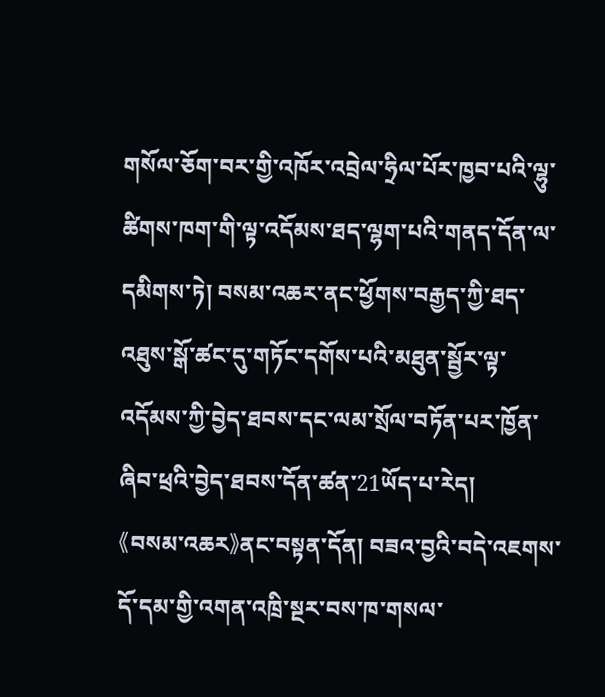གསོལ་ཅོག་བར་གྱི་འཁོར་འབྲེལ་ཧྲིལ་པོར་ཁྱབ་པའི་ལྷུ་ཚིགས་ཁག་གི་ལྟ་འདོམས་ཐད་ལྷག་པའི་གནད་དོན་ལ་དམིགས་ཏེ། བསམ་འཆར་ནང་ཕྱོགས་བརྒྱད་ཀྱི་ཐད་འཐུས་སྒོ་ཚང་དུ་གཏོང་དགོས་པའི་མཐུན་སྦྱོར་ལྟ་འདོམས་ཀྱི་བྱེད་ཐབས་དང་ལམ་སྲོལ་བཏོན་པར་ཁྱོན་ཞིབ་ཕྲའི་བྱེད་ཐབས་དོན་ཚན་21ཡོད་པ་རེད།
《བསམ་འཆར》ནང་བསྟན་དོན། བཟའ་བྱའི་བདེ་འཇགས་དོ་དམ་གྱི་འགན་འཁྲི་སྔར་བས་ཁ་གསལ་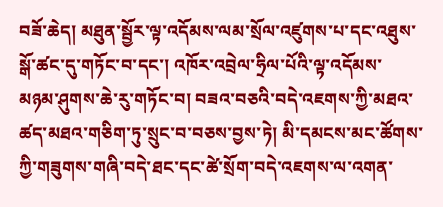བཟོ་ཆེད། མཐུན་སྦྱོར་ལྟ་འདོམས་ལམ་སྲོལ་འཛུགས་པ་དང་འཐུས་སྒོ་ཚང་དུ་གཏོང་བ་དང་། འཁོར་འབྲེལ་ཧྲིལ་པོའི་ལྟ་འདོམས་མཉམ་ཤུགས་ཆེ་རུ་གཏོང་བ། བཟའ་བཅའི་བདེ་འཇགས་ཀྱི་མཐའ་ཚད་མཐའ་གཅིག་ཏུ་སྲུང་བ་བཅས་བྱས་ཏེ། མི་དམངས་མང་ཚོགས་ཀྱི་གཟུགས་གཞི་བདེ་ཐང་དང་ཚེ་སྲོག་བདེ་འཇགས་ལ་འགན་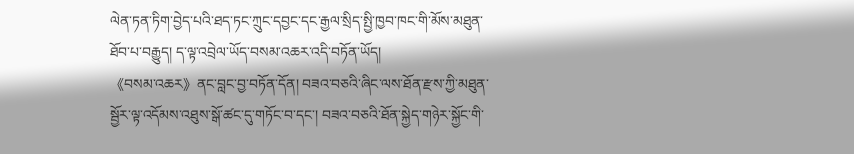ལེན་ཏན་ཏིག་བྱེད་པའི་ཐད་ཏང་ཀྲུང་དབྱང་དང་རྒྱལ་སྲིད་སྤྱི་ཁྱབ་ཁང་གི་མོས་མཐུན་ཐོབ་པ་བརྒྱུད། ད་ལྟ་འབྲེལ་ཡོད་བསམ་འཆར་འདི་བཏོན་ཡོད།
《བསམ་འཆར》ནང་བླང་བྱ་བཏོན་དོན། བཟའ་བཅའི་ཞིང་ལས་ཐོན་རྫས་ཀྱི་མཐུན་སྦྱོར་ལྟ་འདོམས་འཐུས་སྒོ་ཚང་དུ་གཏོང་བ་དང་། བཟའ་བཅའི་ཐོན་སྐྱེད་གཉེར་སྐྱོང་གི་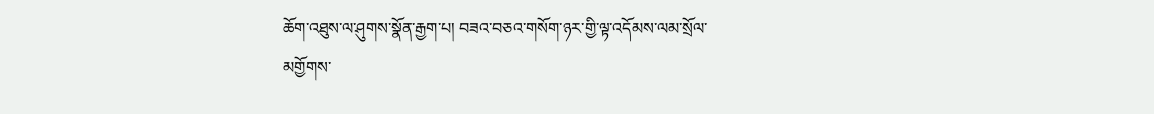ཆོག་འཐུས་ལ་ཤུགས་སྣོན་རྒྱག་པ། བཟའ་བཅའ་གསོག་ཉར་གྱི་ལྟ་འདོམས་ལམ་སྲོལ་མགྱོགས་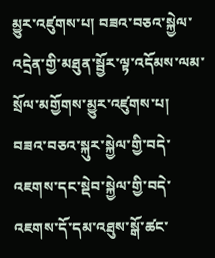མྱུར་འཛུགས་པ། བཟའ་བཅའ་སྐྱེལ་འདྲེན་གྱི་མཐུན་སྦྱོར་ལྟ་འདོམས་ལམ་སྲོལ་མགྱོགས་མྱུར་འཛུགས་པ། བཟའ་བཅའ་སྐུར་སྐྱེལ་གྱི་བདེ་འཇགས་དང་སྡེབ་སྐྱེལ་གྱི་བདེ་འཇགས་དོ་དམ་འཐུས་སྒོ་ཚང་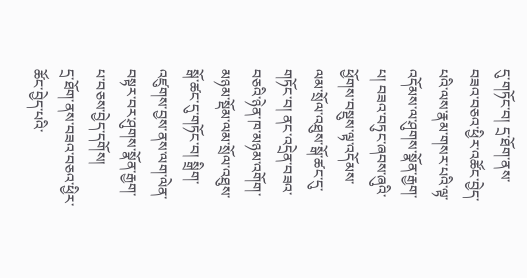དུ་གཏོང་བ། དྲ་ཐོག་ནས་བཟའ་བཅའ་ཕྱིར་འཚོང་བྱེད་པའི་ལས་རྣམ་གསར་པའི་ལྟ་འདོམས་ལ་ཤུགས་སྣོན་རྒྱག་པ། བཟའ་བཏུང་ཞབས་ཞུའི་ཕྱོགས་བསྡུས་ལྟ་འདོམས་ལམ་སྲོལ་འཐུས་སྒོ་ཚང་དུ་གཏོང་བ། ནང་འདྲེན་བཟའ་བཅའི་ཉེན་ཁ་མཉམ་འགོག་མཉམ་སྡོམ་ལམ་སྲོལ་འཐུས་སྒོ་ཚང་དུ་གཏོང་བ། སྒྲིག་འཛུགས་བྱས་ནས་ལག་ལེན་བསྟར་བར་ཤུགས་སྣོན་རྒྱག་པ་བཅས་བྱེད་དགོས།
དྲ་ཐོག་ནས་བཟའ་བཅའ་ཕྱིར་ཚོང་བྱེད་པའི་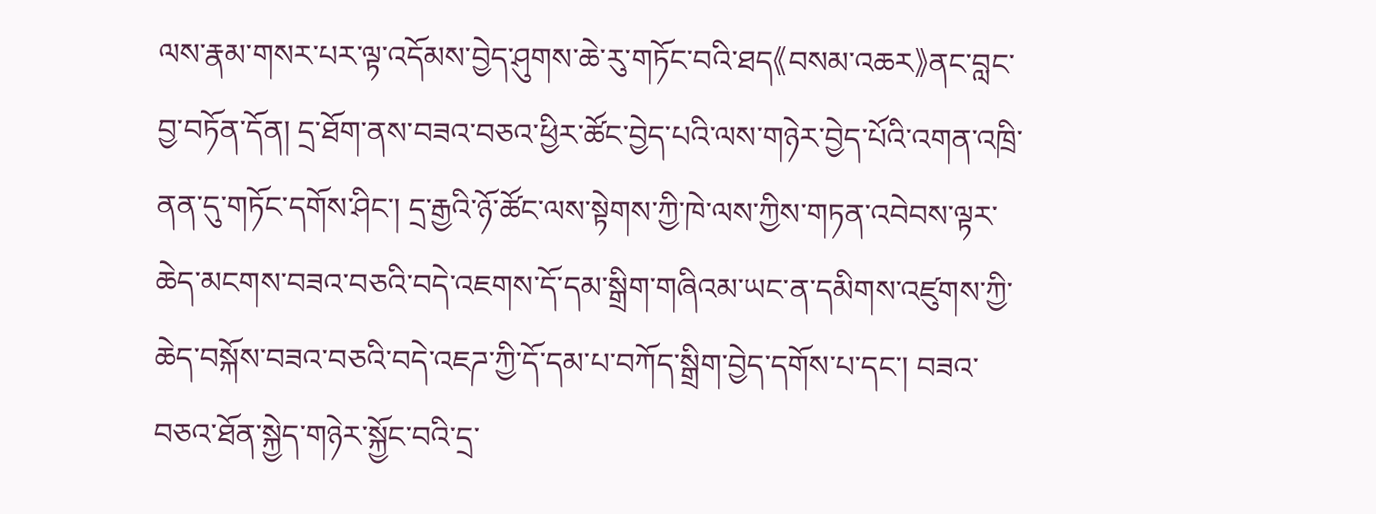ལས་རྣམ་གསར་པར་ལྟ་འདོམས་བྱེད་ཤུགས་ཆེ་རུ་གཏོང་བའི་ཐད《བསམ་འཆར》ནང་བླང་བྱ་བཏོན་དོན། དྲ་ཐོག་ནས་བཟའ་བཅའ་ཕྱིར་ཚོང་བྱེད་པའི་ལས་གཉེར་བྱེད་པོའི་འགན་འཁྲི་ནན་དུ་གཏོང་དགོས་ཤིང་། དྲ་རྒྱའི་ཉོ་ཚོང་ལས་སྟེགས་ཀྱི་ཁེ་ལས་ཀྱིས་གཏན་འབེབས་ལྟར་ཆེད་མངགས་བཟའ་བཅའི་བདེ་འཇགས་དོ་དམ་སྒྲིག་གཞིའམ་ཡང་ན་དམིགས་འཛུགས་ཀྱི་ཆེད་བསྐོས་བཟའ་བཅའི་བདེ་འཇཌ་ཀྱི་དོ་དམ་པ་བཀོད་སྒྲིག་བྱེད་དགོས་པ་དང་། བཟའ་བཅའ་ཐོན་སྐྱེད་གཉེར་སྐྱོང་བའི་དྲ་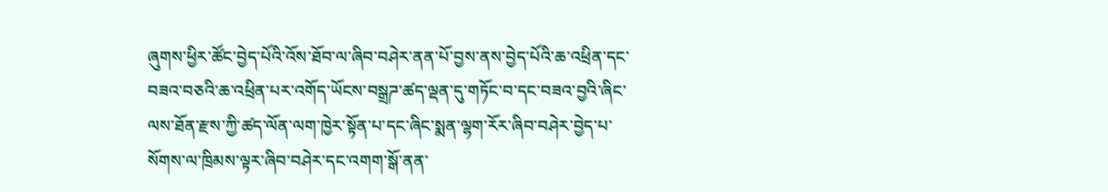ཞུགས་ཕྱིར་ཚོང་བྱེད་པོའི་འོས་ཐོབ་ལ་ཞིབ་བཤེར་ནན་པོ་བྱས་ནས་བྱེད་པོའི་ཆ་འཕྲིན་དང་བཟའ་བཅའི་ཆ་འཕྲིན་པར་འགོད་ཡོངས་བསྒྲཌ་ཚད་ལྡན་དུ་གཏོང་བ་དང་བཟའ་བྱའི་ཞིང་ལས་ཐོན་རྫས་ཀྱི་ཚད་ལོན་ལག་ཁྱེར་སྟོན་པ་དང་ཞིང་སྨན་ལྷག་རོར་ཞིབ་བཤེར་བྱེད་པ་སོགས་ལ་ཁྲིམས་ལྟར་ཞིབ་བཤེར་དང་འགག་སྒོ་ནན་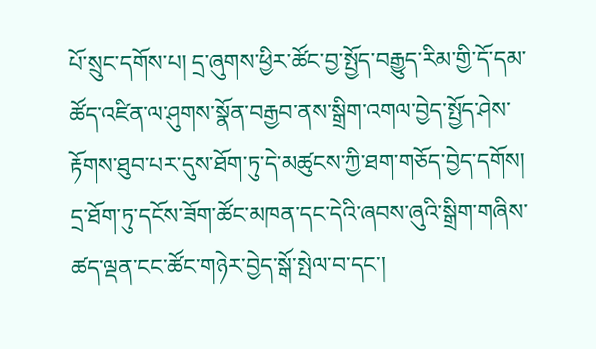པོ་སྲུང་དགོས་པ། དྲ་ཞུགས་ཕྱིར་ཚོང་བྱ་སྤྱོད་བརྒྱུད་རིམ་གྱི་དོ་དམ་ཚོད་འཛིན་ལ་ཤུགས་སྣོན་བརྒྱབ་ནས་སྒྲིག་འགལ་བྱེད་སྤྱོད་ཤེས་རྟོགས་ཐུབ་པར་དུས་ཐོག་ཏུ་དེ་མཚུངས་ཀྱི་ཐག་གཅོད་བྱེད་དགོས། དྲ་ཐོག་ཏུ་དངོས་ཟོག་ཚོང་མཁན་དང་དེའི་ཞབས་ཞུའི་སྒྲིག་གཞིས་ཚད་ལྡན་ངང་ཚོང་གཉེར་བྱེད་སྒོ་སྤེལ་བ་དང་།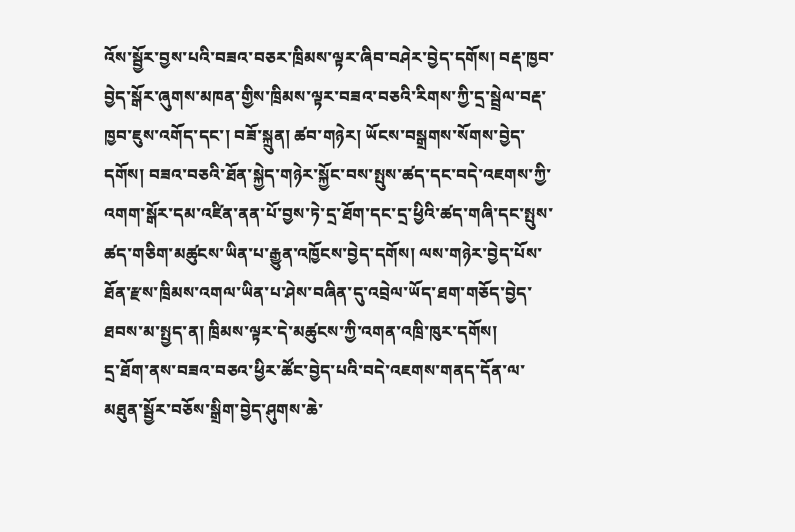འོས་སྦྱོར་བྱས་པའི་བཟའ་བཅར་ཁྲིམས་ལྟར་ཞིབ་བཤེར་བྱེད་དགོས། བརྡ་ཁྱབ་བྱེད་སྒོར་ཞུགས་མཁན་གྱིས་ཁྲིམས་ལྟར་བཟའ་བཅའི་རིགས་ཀྱི་དྲ་སྦྲེལ་བརྡ་ཁྱབ་ཇུས་འགོད་དང་། བཟོ་སྐྲུན། ཚབ་གཉེར། ཡོངས་བསྒྲགས་སོགས་བྱེད་དགོས། བཟའ་བཅའི་ཐོན་སྐྱེད་གཉེར་སྐྱོང་བས་སྤུས་ཚད་དང་བདེ་འཇགས་ཀྱི་འགག་སྒོར་དམ་འཛིན་ནན་པོ་བྱས་ཏེ་དྲ་ཐོག་དང་དྲ་ཕྱིའི་ཚད་གཞི་དང་སྤུས་ཚད་གཅིག་མཚུངས་ཡིན་པ་རྒྱུན་འཁྱོངས་བྱེད་དགོས། ལས་གཉེར་བྱེད་པོས་ཐོན་རྫས་ཁྲིམས་འགལ་ཡིན་པ་ཤེས་བཞིན་དུ་འབྲེལ་ཡོད་ཐག་གཅོད་བྱེད་ཐབས་མ་སྤྱད་ན། ཁྲིམས་ལྟར་དེ་མཚུངས་ཀྱི་འགན་འཁྲི་ཁུར་དགོས།
དྲ་ཐོག་ནས་བཟའ་བཅའ་ཕྱིར་ཚོང་བྱེད་པའི་བདེ་འཇགས་གནད་དོན་ལ་མཐུན་སྦྱོར་བཅོས་སྒྲིག་བྱེད་ཤུགས་ཆེ་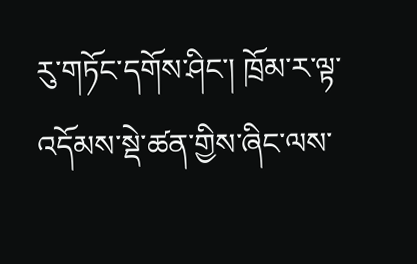རུ་གཏོང་དགོས་ཤིང་། ཁྲོམ་ར་ལྟ་འདོམས་སྡེ་ཚན་གྱིས་ཞིང་ལས་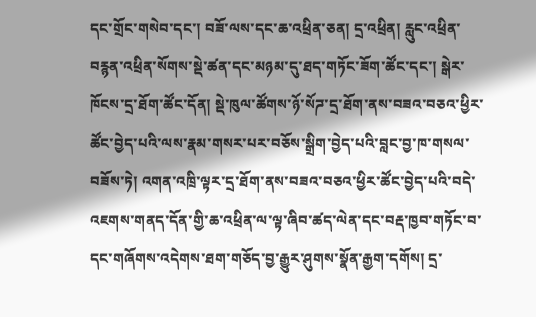དང་གྲོང་གསེབ་དང་། བཟོ་ལས་དང་ཆ་འཕྲིན་ཅན། དྲ་འཕྲིན། རླུང་འཕྲིན་བརྙན་འཕྲིན་སོགས་སྡེ་ཚན་དང་མཉམ་དུ་ཐད་གཏོང་ཟོག་ཚོང་དང་། སྒེར་ཁོངས་དྲ་ཐོག་ཚོང་དོན། སྡེ་ཁུལ་ཚོགས་ཉོ་སོཌ་དྲ་ཐོག་ནས་བཟའ་བཅའ་ཕྱིར་ཚོང་བྱེད་པའི་ལས་རྣམ་གསར་པར་བཅོས་སྒྲིག་བྱེད་པའི་བླང་བྱ་ཁ་གསལ་བཟོས་ཏེ། འགན་འཁྲི་ལྟར་དྲ་ཐོག་ནས་བཟའ་བཅའ་ཕྱིར་ཚོང་བྱེད་པའི་བདེ་འཇགས་གནད་དོན་གྱི་ཆ་འཕྲིན་ལ་ལྟ་ཞིབ་ཚད་ལེན་དང་བརྡ་ཁྱབ་གཏོང་བ་དང་གཞོགས་འདེགས་ཐག་གཅོད་བྱ་རྒྱུར་ཤུགས་སྣོན་རྒྱག་དགོས། དྲ་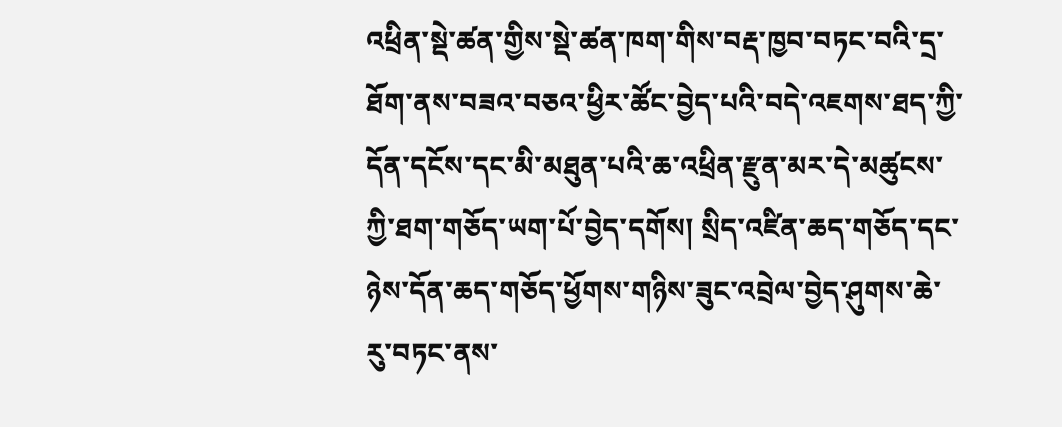འཕྲིན་སྡེ་ཚན་གྱིས་སྡེ་ཚན་ཁག་གིས་བརྡ་ཁྱབ་བཏང་བའི་དྲ་ཐོག་ནས་བཟའ་བཅའ་ཕྱིར་ཚོང་བྱེད་པའི་བདེ་འཇགས་ཐད་ཀྱི་དོན་དངོས་དང་མི་མཐུན་པའི་ཆ་འཕྲིན་རྫུན་མར་དེ་མཚུངས་ཀྱི་ཐག་གཅོད་ཡག་པོ་བྱེད་དགོས། སྲིད་འཛིན་ཆད་གཅོད་དང་ཉེས་དོན་ཆད་གཅོད་ཕྱོགས་གཉིས་ཟུང་འབྲེལ་བྱེད་ཤུགས་ཆེ་རུ་བཏང་ནས་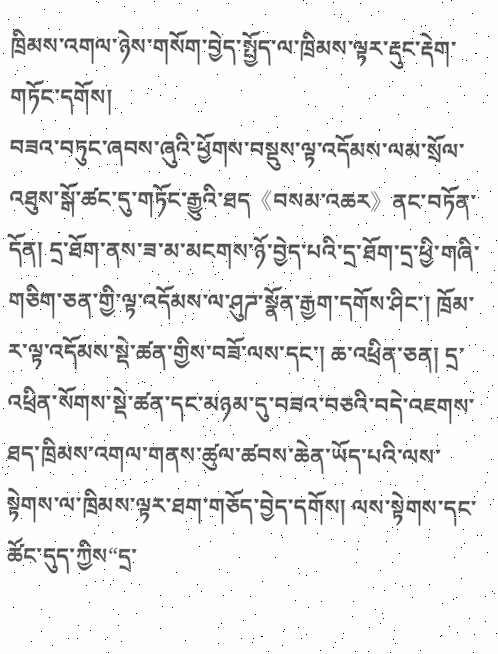ཁྲིམས་འགལ་ཉེས་གསོག་བྱེད་སྤྱོད་ལ་ཁྲིམས་ལྟར་རྡུང་རྡེག་གཏོང་དགོས།
བཟའ་བཏུང་ཞབས་ཞུའི་ཕྱོགས་བསྡུས་ལྟ་འདོམས་ལམ་སྲོལ་འཐུས་སྒོ་ཚང་དུ་གཏོང་རྒྱུའི་ཐད《བསམ་འཆར》ནང་བཏོན་དོན། དྲ་ཐོག་ནས་ཟ་མ་མངགས་ཉོ་བྱེད་པའི་དྲ་ཐོག་དྲ་ཕྱི་གཞི་གཅིག་ཅན་གྱི་ལྟ་འདོམས་ལ་ཤུཌ་སྣོན་རྒྱག་དགོས་ཤིང་། ཁྲོམ་ར་ལྟ་འདོམས་སྡེ་ཚན་གྱིས་བཟོ་ལས་དང་། ཆ་འཕྲིན་ཅན། དྲ་འཕྲིན་སོགས་སྡེ་ཚན་དང་མཉམ་དུ་བཟའ་བཅའི་བདེ་འཇགས་ཐད་ཁྲིམས་འགལ་གནས་ཚུལ་ཚབས་ཆེན་ཡོད་པའི་ལས་སྟེགས་ལ་ཁྲིམས་ལྟར་ཐག་གཅོད་བྱེད་དགོས། ལས་སྟེགས་དང་ཚོང་དུད་ཀྱིས“དྲ་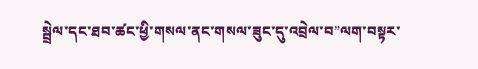སྦྲེལ་དང་ཐབ་ཚང་ཕྱི་གསལ་ནང་གསལ་ཟུང་དུ་འབྲེལ་བ”ལག་བསྟར་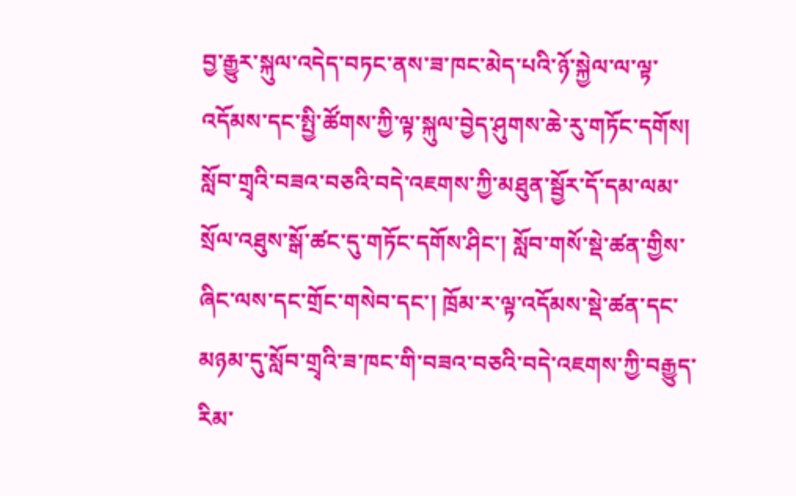བྱ་རྒྱུར་སྐུལ་འདེད་བཏང་ནས་ཟ་ཁང་མེད་པའི་ཉོ་སྐྱེལ་ལ་ལྟ་འདོམས་དང་སྤྱི་ཚོགས་ཀྱི་ལྟ་སྐུལ་བྱེད་ཤུགས་ཆེ་རུ་གཏོང་དགོས།
སློབ་གྲྭའི་བཟའ་བཅའི་བདེ་འཇགས་ཀྱི་མཐུན་སྦྱོར་དོ་དམ་ལམ་སྲོལ་འཐུས་སྒོ་ཚང་དུ་གཏོང་དགོས་ཤིང་། སློབ་གསོ་སྡེ་ཚན་གྱིས་ཞིང་ལས་དང་གྲོང་གསེབ་དང་། ཁྲོམ་ར་ལྟ་འདོམས་སྡེ་ཚན་དང་མཉམ་དུ་སློབ་གྲྭའི་ཟ་ཁང་གི་བཟའ་བཅའི་བདེ་འཇགས་ཀྱི་བརྒྱུད་རིམ་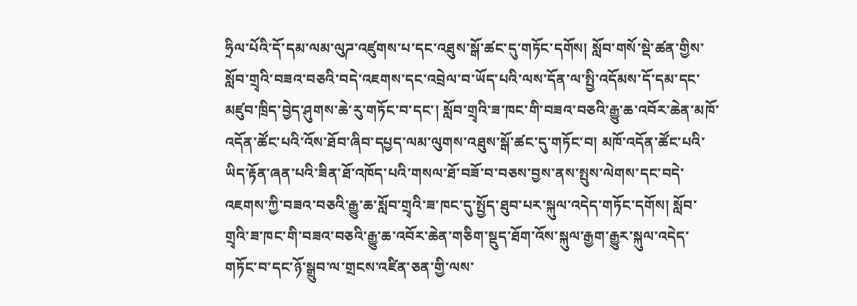ཧྲིལ་པོའི་དོ་དམ་ལམ་ལུཌ་འཛུགས་པ་དང་འཐུས་སྒོ་ཚང་དུ་གཏོང་དགོས། སློབ་གསོ་སྡེ་ཚན་གྱིས་སློབ་གྲྭའི་བཟའ་བཅའི་བདེ་འཇགས་དང་འབྲེལ་བ་ཡོད་པའི་ལས་དོན་ལ་སྤྱི་འདོམས་དོ་དམ་དང་མཛུབ་ཁྲིད་བྱེད་ཤུགས་ཆེ་རུ་གཏོང་བ་དང་། སློབ་གྲྭའི་ཟ་ཁང་གི་བཟའ་བཅའི་རྒྱུ་ཆ་འབོར་ཆེན་མཁོ་འདོན་ཚོང་པའི་འོས་ཐོབ་ཞིབ་དཔྱད་ལམ་ལུགས་འཐུས་སྒོ་ཚང་དུ་གཏོང་བ། མཁོ་འདོན་ཚོང་པའི་ཡིད་རྟོན་ཞན་པའི་ཟིན་ཐོ་འཁོད་པའི་གསལ་ཐོ་བཟོ་བ་བཅས་བྱས་ནས་སྤུས་ལེགས་དང་བདེ་འཇགས་ཀྱི་བཟའ་བཅའི་རྒྱུ་ཆ་སློབ་གྲྭའི་ཟ་ཁང་དུ་སྤྱོད་ཐུབ་པར་སྐུལ་འདེད་གཏོང་དགོས། སློབ་གྲྭའི་ཟ་ཁང་གི་བཟའ་བཅའི་རྒྱུ་ཆ་འབོར་ཆེན་གཅིག་སྡུད་ཐོག་འོས་སྐུལ་རྒྱག་རྒྱུར་སྐུལ་འདེད་གཏོང་བ་དང་ཉོ་སྒྲུབ་ལ་གྲངས་འཛིན་ཅན་གྱི་ལས་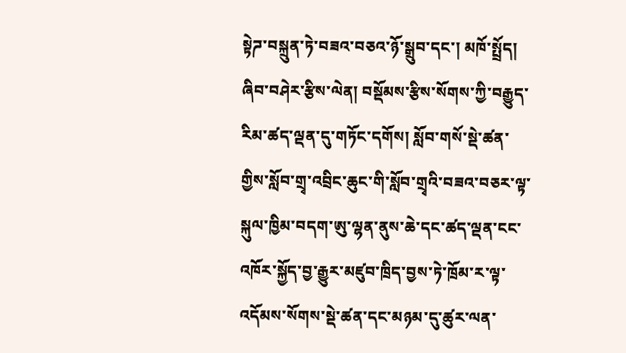སྟེཌ་བསྐྲུན་ཏེ་བཟའ་བཅའ་ཉོ་སྒྲུབ་དང་། མཁོ་སྤྲོད། ཞིབ་བཤེར་རྩིས་ལེན། བསྡོམས་རྩིས་སོགས་ཀྱི་བརྒྱུད་རིམ་ཚད་ལྡན་དུ་གཏོང་དགོས། སློབ་གསོ་སྡེ་ཚན་གྱིས་སློབ་གྲྭ་འབྲིང་ཆུང་གི་སློབ་གྲྭའི་བཟའ་བཅར་ལྟ་སྐུལ་ཁྱིམ་བདག་ཨུ་ལྷན་ནུས་ཆེ་དང་ཚད་ལྡན་ངང་འཁོར་སྐྱོད་བྱ་རྒྱུར་མཛུབ་ཁྲིད་བྱས་ཏེ་ཁྲོམ་ར་ལྟ་འདོམས་སོགས་སྡེ་ཚན་དང་མཉམ་དུ་ཚུར་ལན་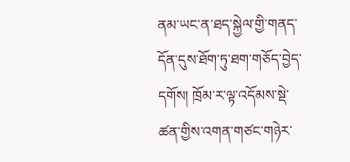ནམ་ཡང་ན་ཐད་སྐྱེལ་གྱི་གནད་དོན་དུས་ཐོག་ཏུ་ཐག་གཅོད་བྱེད་དགོས། ཁྲོམ་ར་ལྟ་འདོམས་སྡེ་ཚན་གྱིས་འགན་གཙང་གཉེར་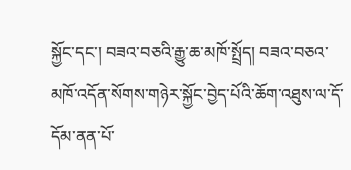སྐྱོང་དང་། བཟའ་བཅའི་རྒྱུ་ཆ་མཁོ་སྤྲོད། བཟའ་བཅའ་མཁོ་འདོན་སོགས་གཉེར་སྐྱོང་བྱེད་པོའི་ཆོག་འཐུས་ལ་དོ་དོམ་ནན་པོ་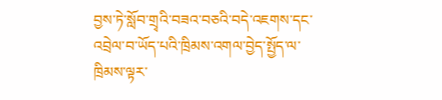བྱས་ཏེ་སློབ་གྲྭའི་བཟའ་བཅའི་བདེ་འཇགས་དང་འབྲེལ་བ་ཡོད་པའི་ཁྲིམས་འགལ་བྱེད་སྤྱོད་ལ་ཁྲིམས་ལྟར་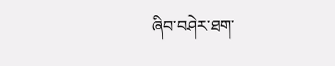ཞིབ་བཤེར་ཐག་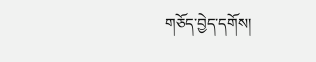གཅོད་བྱེད་དགོས།